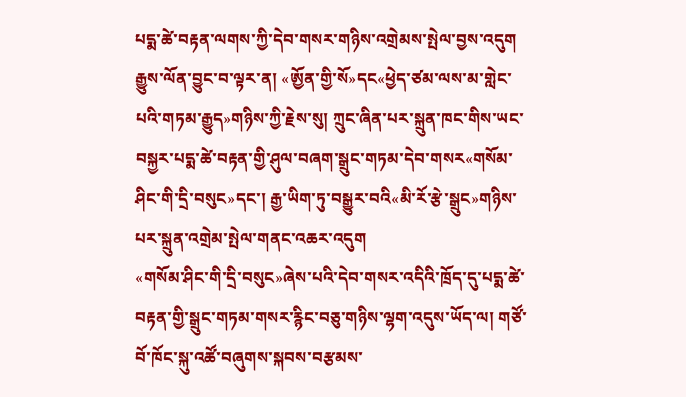པདྨ་ཚེ་བརྟན་ལགས་ཀྱི་དེབ་གསར་གཉིས་འགྲེམས་སྤེལ་བྱས་འདུག
རྒྱུས་ལོན་བྱུང་བ་ལྟར་ན། «ཨྱོན་གྱི་སོ»དང«ཕྱེད་ཙམ་ལས་མ་གླེང་པའི་གཏམ་རྒྱུད»གཉིས་ཀྱི་རྗེས་སུ། ཀྲུང་ཞིན་པར་སྐྲུན་ཁང་གིས་ཡང་བསྐྱར་པདྨ་ཚེ་བརྟན་གྱི་ཤུལ་བཞག་སྒྲུང་གཏམ་དེབ་གསར«གསོམ་ཤིང་གི་དྲི་བསུང»དང་། རྒྱ་ཡིག་ཏུ་བསྒྱུར་བའི«མི་རོ་རྩེ་སྒྲུང»གཉིས་པར་སྐྲུན་འགྲེམ་སྤེལ་གནང་འཆར་འདུག
«གསོམ་ཤིང་གི་དྲི་བསུང»ཞེས་པའི་དེབ་གསར་འདིའི་ཁྲོད་དུ་པདྨ་ཚེ་བརྟན་གྱི་སྒྲུང་གཏམ་གསར་རྙིང་བཅུ་གཉིས་ལྷག་འདུས་ཡོད་ལ། གཙོ་བོ་ཁོང་སྐུ་འཚོ་བཞུགས་སྐབས་བརྩམས་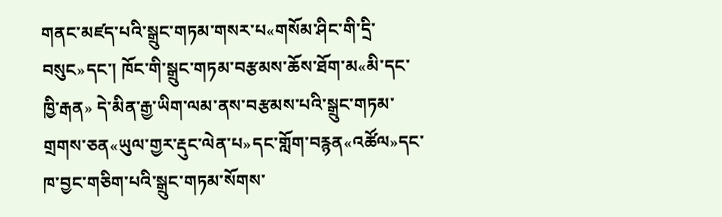གནང་མཛད་པའི་སྒྲུང་གཏམ་གསར་པ«གསོམ་ཤིང་གི་དྲི་བསུང»དང་། ཁོང་གི་སྒྲུང་གཏམ་བརྩམས་ཆོས་ཐོག་མ«མི་དང་ཁྱི་རྒན» དེ་མིན་རྒྱ་ཡིག་ལམ་ནས་བརྩམས་པའི་སྒྲུང་གཏམ་གྲགས་ཅན«ཡུལ་གྱར་རྡུང་ལེན་པ»དང་གློག་བརྙན«འཚོལ»དང་ཁ་བྱང་གཅིག་པའི་སྒྲུང་གཏམ་སོགས་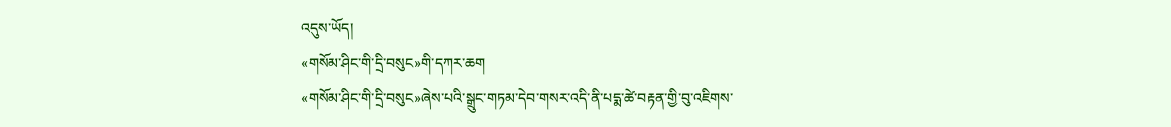འདུས་ཡོད།
«གསོམ་ཤིང་གི་དྲི་བསུང»གི་དཀར་ཆག
«གསོམ་ཤིང་གི་དྲི་བསུང»ཞེས་པའི་སྒྲུང་གཏམ་དེབ་གསར་འདི་ནི་པདྨ་ཚེ་བརྟན་གྱི་བུ་འཇིགས་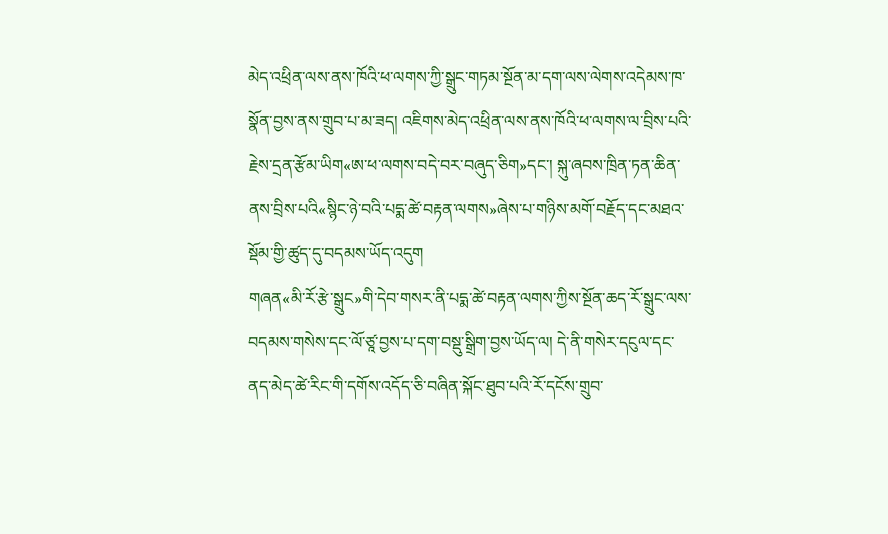མེད་འཕྲིན་ལས་ནས་ཁོའི་ཕ་ལགས་ཀྱི་སྒྲུང་གཏམ་སྔོན་མ་དག་ལས་ལེགས་འདེམས་ཁ་སྣོན་བྱས་ནས་གྲུབ་པ་མ་ཟད། འཇིགས་མེད་འཕྲིན་ལས་ནས་ཁོའི་ཕ་ལགས་ལ་བྲིས་པའི་རྗེས་དྲན་རྩོམ་ཡིག«ཨ་ཕ་ལགས་བདེ་བར་བཞུད་ཅིག»དང་། སྐུ་ཞབས་ཁྲིན་ཏན་ཆིན་ནས་བྲིས་པའི«སྙིང་ཉེ་བའི་པདྨ་ཚེ་བརྟན་ལགས»ཞེས་པ་གཉིས་མགོ་བརྗོད་དང་མཐའ་སྡོམ་གྱི་ཚུད་དུ་བདམས་ཡོད་འདུག
གཞན«མི་རོ་རྩེ་སྒྲུང»གི་དེབ་གསར་ནི་པདྨ་ཚེ་བརྟན་ལགས་ཀྱིས་སྔོན་ཆད་རོ་སྒྲུང་ལས་བདམས་གསེས་དང་ལོ་ཙཱ་བྱས་པ་དག་བསྡུ་སྒྲིག་བྱས་ཡོད་ལ། དེ་ནི་གསེར་དངུལ་དང་ནད་མེད་ཚེ་རིང་གི་དགོས་འདོད་ཅི་བཞིན་སྐོང་ཐུབ་པའི་རོ་དངོས་གྲུབ་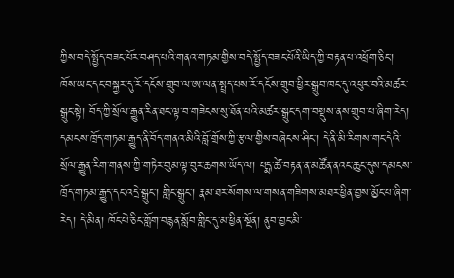ཀྱིས་བདེ་སྤྱོད་བཟང་པོར་བཤད་པའི་གནའ་གཏམ་གྱིས་བདེ་སྤྱོད་བཟང་པོའི་ཡིད་ཀྱི་བརྟན་པ་འཕྲོག་ཅིང་། ཁོས་ཡང་དང་བསྐྱར་དུ་རོ་དངོས་གྲུབ་ལ་ཨ་ལན་སྤྲད་པས་རོ་དངོས་གྲུབ་ཕྱིར་སྒྲུབ་ཁང་དུ་འཕུར་བའི་མཚར་སྒྲུང་སྟེ། བོད་ཀྱི་སྲོལ་རྒྱུན་རིན་ཐང་ལྟ་བ་གཟེངས་སུ་ཐོན་པའི་མཚར་སྒྲུང་དག་བསྡུས་ནས་གྲུབ་པ་ཞིག་རེད།
དམངས་ཁྲོད་གཏམ་རྒྱུད་ནི་བོད་གནའ་མིའི་བློ་གྲོས་ཀྱི་རྩལ་གྱིས་བཞེངས་ཤིང་། དེ་ནི་མི་རིགས་གང་དེའི་སྲོལ་རྒྱུན་རིག་གནས་ཀྱི་གཏེར་བུམ་ལྟ་བུར་ཆགས་ཡོད་ལ། པདྨ་ཚེ་བརྟན་ན་མཚོན་ནའང་ཆུང་དུས་དམངས་ཁྲོད་གཏམ་རྒྱུད་དང་འདྲེ་སྒྲུང་། གླིང་སྒྲུང་། རྣམ་ཐར་སོགས་ལ་གསན་གཟིགས་མཐར་ཕྱིན་བྱས་མྱོང་པ་ཞིག་རེད། དེ་མིན། ཁོང་པེ་ཅིང་གློག་བརྙན་སློབ་གླིང་དུ་མ་ཕྱིན་སྔོན། ནུབ་བྱང་མི་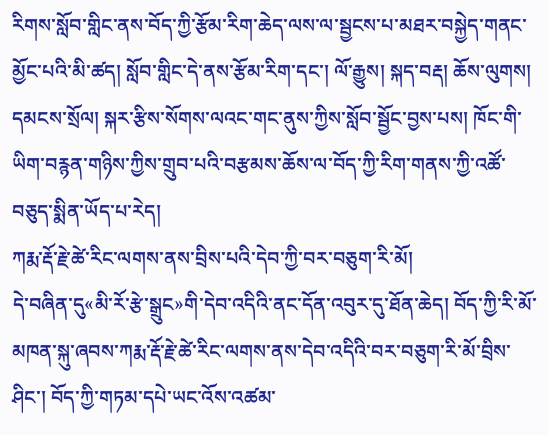རིགས་སློབ་གླིང་ནས་བོད་ཀྱི་རྩོམ་རིག་ཆེད་ལས་ལ་སྦྱངས་པ་མཐར་བསྐྱེད་གནང་མྱོང་པའི་མི་ཚད། སློབ་གླིང་དེ་ནས་རྩོམ་རིག་དང་། ལོ་རྒྱུས། སྐད་བརྡ། ཆོས་ལུགས། དམངས་སྲོལ། སྐར་རྩིས་སོགས་ལའང་གང་ནུས་ཀྱིས་སློབ་སྦྱོང་བྱས་པས། ཁོང་གི་ཡིག་བརྙན་གཉིས་ཀྱིས་གྲུབ་པའི་བརྩམས་ཆོས་ལ་བོད་ཀྱི་རིག་གནས་ཀྱི་འཚོ་བཅུད་སྨིན་ཡོད་པ་རེད།
ཀརྨ་རྡོ་རྗེ་ཚེ་རིང་ལགས་ནས་བྲིས་པའི་དེབ་ཀྱི་བར་བཅུག་རི་མོ།
དེ་བཞིན་དུ«མི་རོ་རྩེ་སྒྲུང»གི་དེབ་འདིའི་ནང་དོན་འབུར་དུ་ཐོན་ཆེད། བོད་ཀྱི་རི་མོ་མཁན་སྐུ་ཞབས་ཀརྨ་རྡོ་རྗེ་ཚེ་རིང་ལགས་ནས་དེབ་འདིའི་བར་བཅུག་རི་མོ་བྲིས་ཤིང་། བོད་ཀྱི་གཏམ་དཔེ་ཡང་འོས་འཚམ་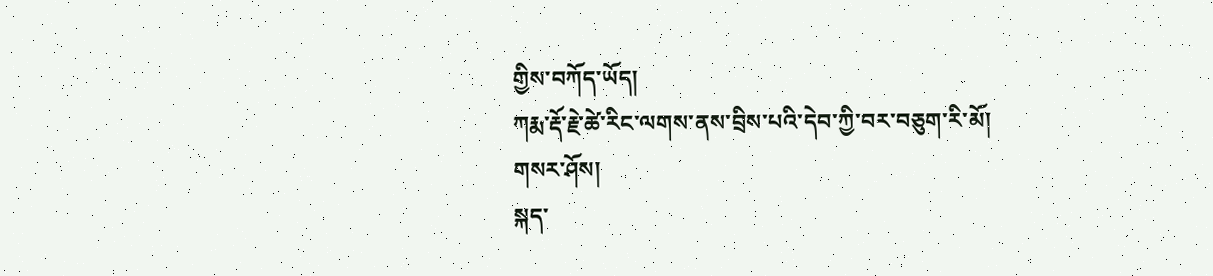གྱིས་བཀོད་ཡོད།
ཀརྨ་རྡོ་རྗེ་ཚེ་རིང་ལགས་ནས་བྲིས་པའི་དེབ་ཀྱི་བར་བཅུག་རི་མོ།
གསར་ཤོས།
སྐད་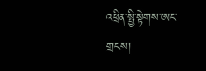འཕྲིན་སྤྱི་སྟེགས་ཨང་གྲངས།